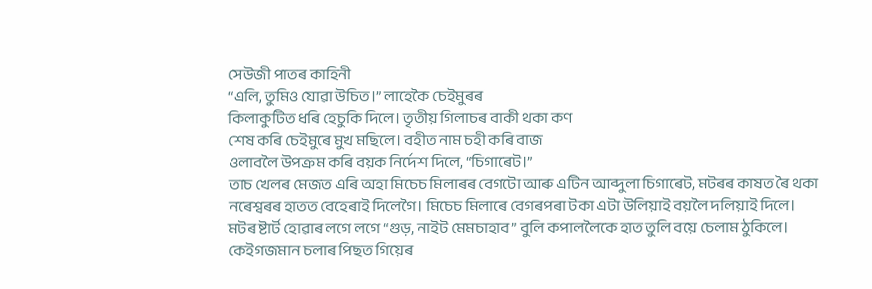সেউজী পাতৰ কাহিনী
“এলি, তুমিও যোৱা উচিত।” লাহেকৈ চেইমুৰৰ
কিলাকুটিত ধৰি হেচুকি দিলে। তৃতীয় গিলাচৰ বাকী থকা কণ
শেষ কৰি চেইমুৰে মুখ মছিলে। বহীত নাম চহী কৰি বাজ
ওলাবলৈ উপক্ৰম কৰি বয়ক নিৰ্দেশ দিলে, “চিগাৰেট।”
তাচ খেলৰ মেজত এৰি অহা মিচেচ মিলাৰৰ বেগটো আৰু এটিন আব্দুলা চিগাৰেট, মটৰৰ কাষত ৰৈ থকা নৰেশ্বৰৰ হাতত বেহেৰাই দিলেগৈ। মিচেচ মিলাৰে বেগৰপৰা টকা এটা উলিয়াই বয়লৈ দলিয়াই দিলে। মটৰ ষ্টাৰ্ট হোৱাৰ লগে লগে “গুড়, নাইট মেমচাহাব” বুলি কপাললৈকে হাত তুলি বয়ে চেলাম ঠুকিলে।
কেইগজমান চলাৰ পিছত গিয়েৰ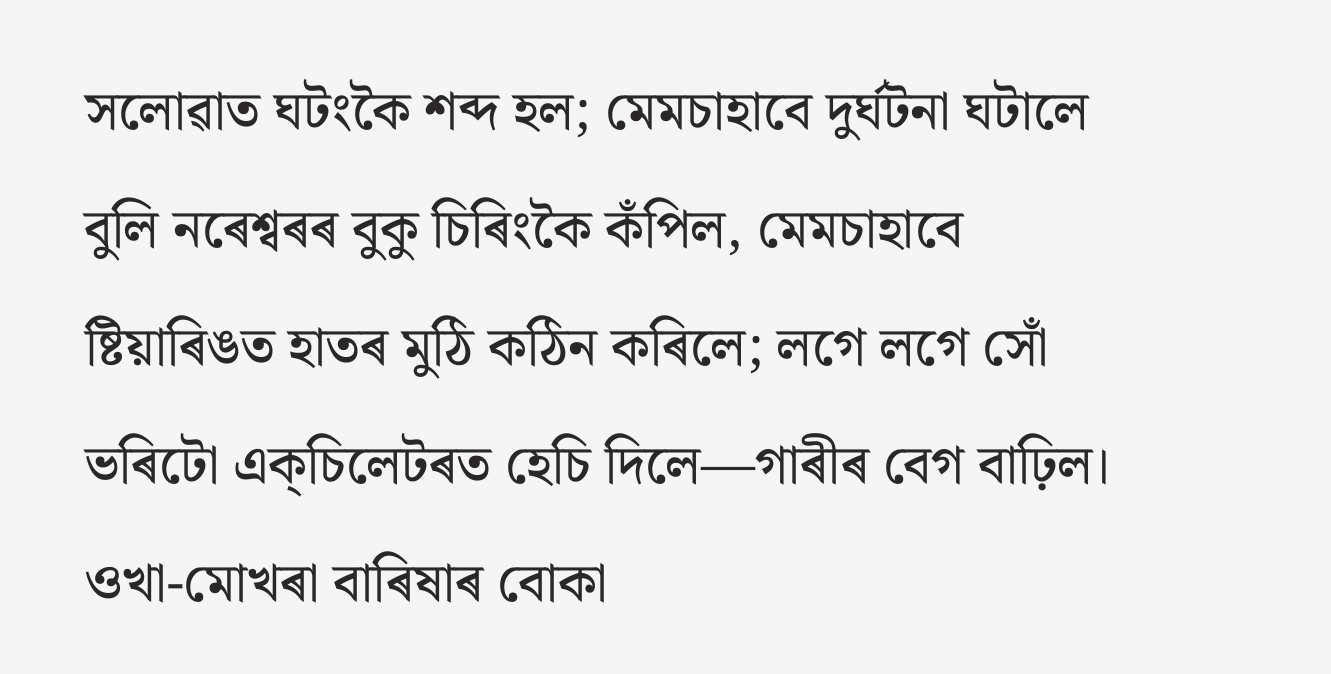সলোৱাত ঘটংকৈ শব্দ হল; মেমচাহাবে দুৰ্ঘটনা ঘটালে বুলি নৰেশ্বৰৰ বুকু চিৰিংকৈ কঁপিল, মেমচাহাবে ষ্টিয়াৰিঙত হাতৰ মুঠি কঠিন কৰিলে; লগে লগে সোঁ ভৰিটো এক্চিলেটৰত হেচি দিলে—গাৰীৰ বেগ বাঢ়িল। ওখা-মোখৰা বাৰিষাৰ বোকা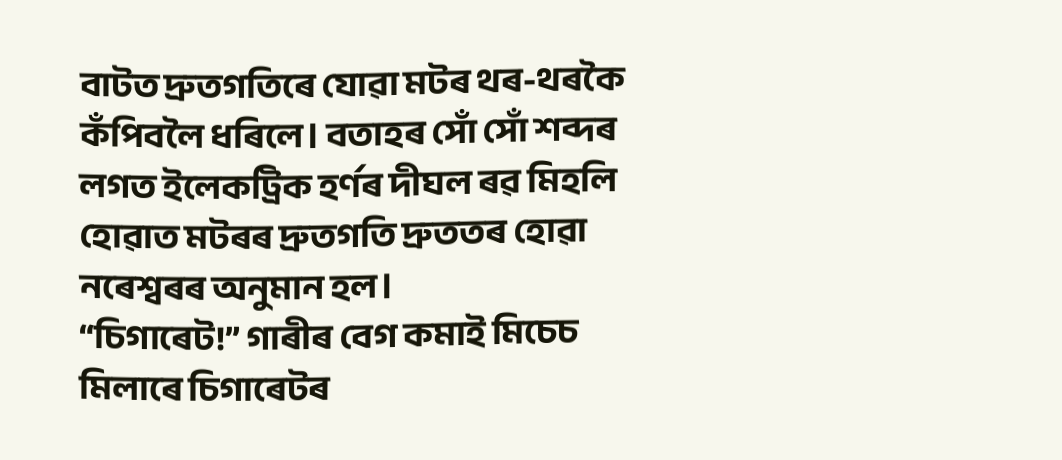বাটত দ্ৰুতগতিৰে যোৱা মটৰ থৰ-থৰকৈ কঁপিবলৈ ধৰিলে। বতাহৰ সোঁ সোঁ শব্দৰ লগত ইলেকট্ৰিক হৰ্ণৰ দীঘল ৰৱ মিহলি হোৱাত মটৰৰ দ্ৰুতগতি দ্ৰুততৰ হোৱা নৰেশ্বৰৰ অনুমান হল।
“চিগাৰেট!” গাৰীৰ বেগ কমাই মিচেচ মিলাৰে চিগাৰেটৰ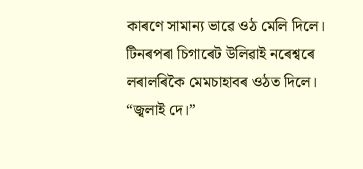কাৰণে সামান্য ভাৱে ওঠ মেলি দিলে। টিনৰপৰা চিগাৰেট উলিৱাই নৰেশ্বৰে লৰালৰিকৈ মেমচাহাবৰ ওঠত দিলে।
“জ্বলাই দে।”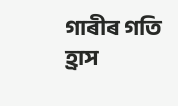গাৰীৰ গতি হ্ৰাস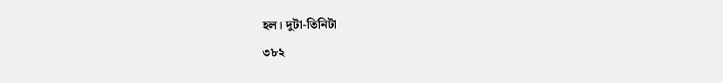হল। দুটা-তিনিটা
৩৮২